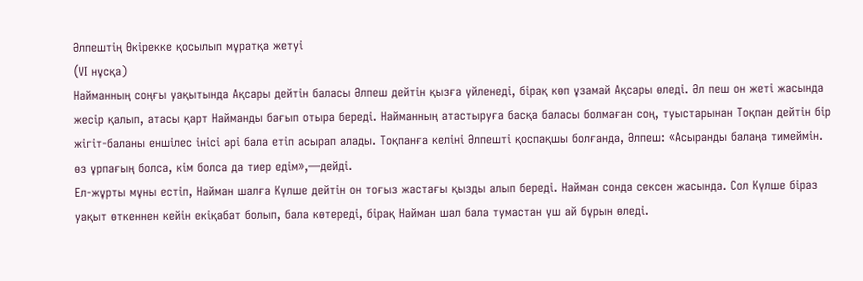Әлпештің Өкірекке қосылып мұратқа жетуі
(VІ нұсқа)
Найманның соңғы уақытында Ақсары дейтін баласы Әлпеш дейтін қызға үйленеді, бірақ көп ұзамай Ақсары өледі. Әл пеш он жеті жасында жесір қалып, атасы қарт Найманды бағып отыра береді. Найманның атастыруға басқа баласы болмаған соң, туыстарынан Тоқпан дейтін бір жігіт-баланы еншілес інісі әрі бала етіп асырап алады. Тоқпанға келіні Әлпешті қоспақшы болғанда, Әлпеш: «Асыранды балаңа тимеймін. өз ұрпағың болса, кім болса да тиер едім»,—дейді.
Ел-жұрты мұны естіп, Найман шалға Күлше дейтін он тоғыз жастағы қызды алып береді. Найман сонда сексен жасында. Сол Күлше біраз уақыт өткеннен кейін екіқабат болып, бала көтереді, бірақ Найман шал бала тумастан үш ай бұрын өледі.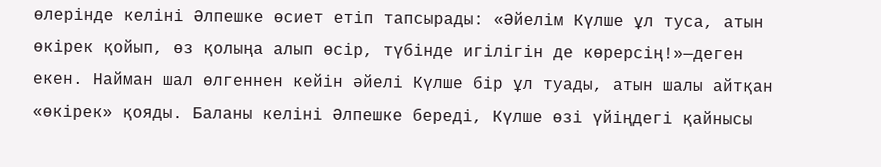өлерінде келіні Әлпешке өсиет етіп тапсырады: «Әйелім Күлше ұл туса, атын өкірек қойып, өз қолыңа алып өсір, түбінде игілігін де көрерсің!»—деген екен. Найман шал өлгеннен кейін әйелі Күлше бір ұл туады, атын шалы айтқан «өкірек» қояды. Баланы келіні Әлпешке береді, Күлше өзі үйіңдегі қайнысы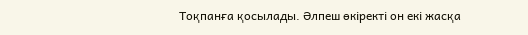Тоқпанға қосылады. Әлпеш өкіректі он екі жасқа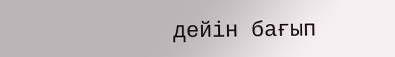дейін бағып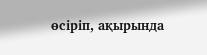өсіріп, ақырында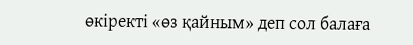өкіректі «өз қайным» деп сол балаға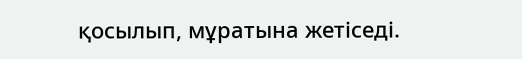қосылып, мұратына жетіседі.